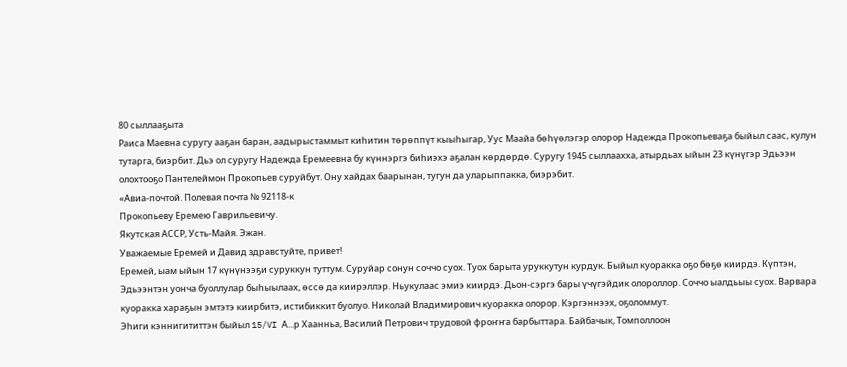80 сыллааҕыта
Раиса Маевна суругу ааҕан баран, аадырыстаммыт киһитин төрөппүт кыыһыгар, Уус Маайа бөһүөлэгэр олорор Надежда Прокопьеваҕа быйыл саас, кулун тутарга, биэрбит. Дьэ ол суругу Надежда Еремеевна бу күннэргэ биһиэхэ аҕалан көрдөрдө. Суругу 1945 сыллаахха, атырдьах ыйын 23 күнүгэр Эдьээн олохтооҕо Пантелеймон Прокопьев суруйбут. Ону хайдах баарынан, тугун да уларыппакка, биэрэбит.
«Авиа-почтой. Полевая почта № 92118-к
Прокопьеву Еремею Гаврильевичу.
Якутская АССР, Усть-Майя. Эжан.
Уважаемые Еремей и Давид здравстуйте, привет!
Еремей, ыам ыйын 17 күнүнээҕи суруккун туттум. Суруйар сонун соччо суох. Туох барыта уруккутун курдук. Быйыл куоракка оҕо бөҕө киирдэ. Күптэн, Эдьээнтэн уонча буоллулар быһыылаах, өссө да киирэллэр. Ньукулаас эмиэ киирдэ. Дьон-сэргэ бары үчүгэйдик олороллор. Соччо ыалдьыы суох. Варвара куоракка хараҕын эмтэтэ киирбитэ, истибиккит буолуо. Николай Владимирович куоракка олорор. Кэргэннээх, оҕоломмут.
Эһиги кэннигититтэн быйыл 15/VI А...р Хаанньа, Василий Петрович трудовой фроҥҥа барбыттара. Байбачык, Томполлоон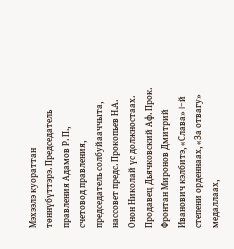Мэхээлэ куораттан төннүбүттэрэ. Председатель правления Адамов Р. П., счетовод правления, председатель солбуйааччыта, нассовет предс. Прокопьев Н.А. Онон Николай үс должностаах. Продавец Дьячковский Аф. Прок. Фронтан Миронов Дмитрий Иванович кэлбитэ, «Слава» I-й степени орденнаах, «За отвагу» медаллаах,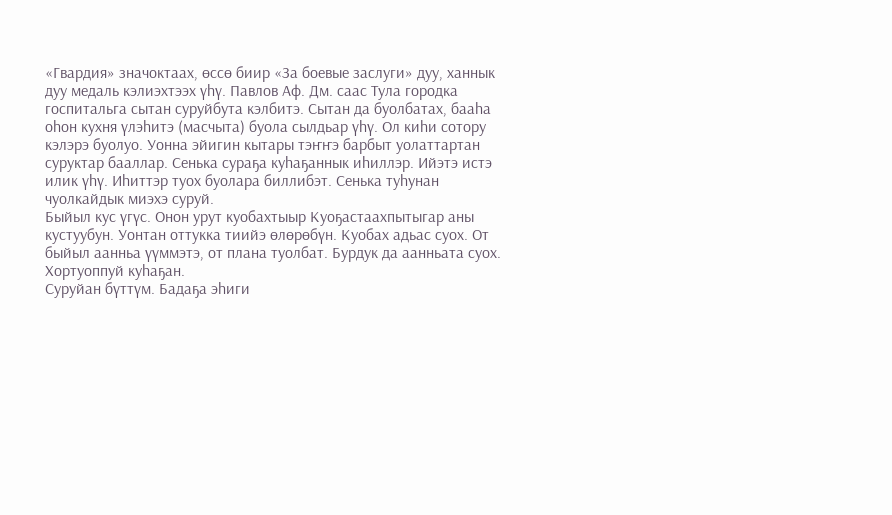«Гвардия» значоктаах, өссө биир «За боевые заслуги» дуу, ханнык дуу медаль кэлиэхтээх үһү. Павлов Аф. Дм. саас Тула городка госпитальга сытан суруйбута кэлбитэ. Сытан да буолбатах, бааһа оһон кухня үлэһитэ (масчыта) буола сылдьар үһү. Ол киһи сотору кэлэрэ буолуо. Уонна эйигин кытары тэҥҥэ барбыт уолаттартан суруктар бааллар. Сенька сураҕа куһаҕаннык иһиллэр. Ийэтэ истэ илик үһү. Иһиттэр туох буолара биллибэт. Сенька туһунан чуолкайдык миэхэ суруй.
Быйыл кус үгүс. Онон урут куобахтыыр Куоҕастаахпытыгар аны кустуубун. Уонтан оттукка тиийэ өлөрөбүн. Куобах адьас суох. От быйыл аанньа үүммэтэ, от плана туолбат. Бурдук да аанньата суох. Хортуоппуй куһаҕан.
Суруйан бүттүм. Бадаҕа эһиги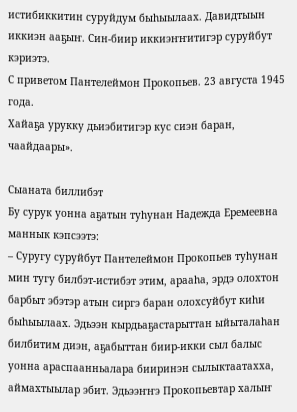истибиккитин суруйдум быһыылаах. Давидтыын иккиэн ааҕыҥ. Син-биир иккиэҥҥитигэр суруйбут кэриэтэ.
С приветом Пантелеймон Прокопьев. 23 августа 1945 года.
Хайаҕа урукку дьиэбитигэр кус сиэн баран, чаайдаары».

Сыаната биллибэт
Бу сурук уонна аҕатын туһунан Надежда Еремеевна маннык кэпсээтэ:
– Суругу суруйбут Пантелеймон Прокопьев туһунан мин тугу билбэт-истибэт этим, арааһа, эрдэ олохтон барбыт эбэтэр атын сиргэ баран олохсуйбут киһи быһыылаах. Эдьээн кырдьаҕастарыттан ыйыталаһан билбитим диэн, аҕабыттан биир-икки сыл балыс уонна араспаанньалара бииринэн сылыктаатахха, аймахтыылар эбит. Эдьээҥҥэ Прокопьевтар халыҥ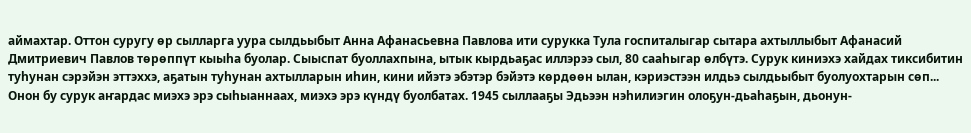аймахтар. Оттон суругу өр сылларга уура сылдьыбыт Анна Афанасьевна Павлова ити сурукка Тула госпиталыгар сытара ахтыллыбыт Афанасий Дмитриевич Павлов төрөппүт кыыһа буолар. Сыыспат буоллахпына, ытык кырдьаҕас иллэрээ сыл, 80 сааһыгар өлбүтэ. Сурук киниэхэ хайдах тиксибитин туһунан сэрэйэн эттэххэ, аҕатын туһунан ахтылларын иһин, кини ийэтэ эбэтэр бэйэтэ көрдөөн ылан, кэриэстээн илдьэ сылдьыбыт буолуохтарын сөп...
Онон бу сурук аҥардас миэхэ эрэ сыһыаннаах, миэхэ эрэ күндү буолбатах. 1945 сыллааҕы Эдьээн нэһилиэгин олоҕун-дьаһаҕын, дьонун-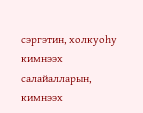сэргэтин, холкуоһу кимнээх салайалларын, кимнээх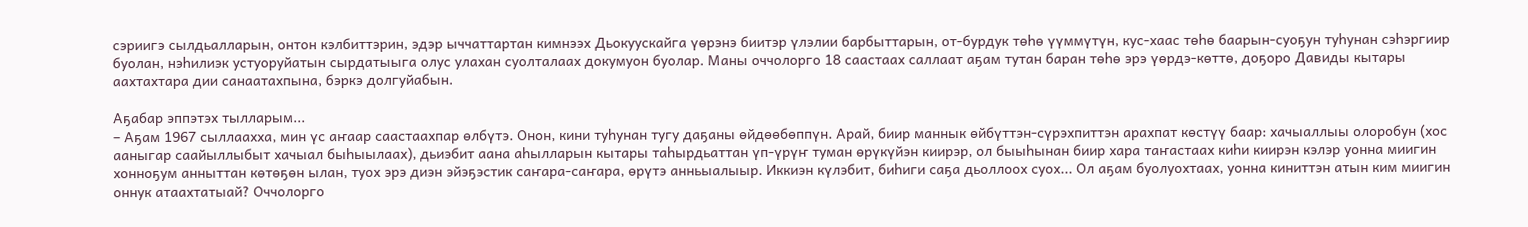сэриигэ сылдьалларын, онтон кэлбиттэрин, эдэр ыччаттартан кимнээх Дьокуускайга үөрэнэ биитэр үлэлии барбыттарын, от-бурдук төһө үүммүтүн, кус-хаас төһө баарын-суоҕун туһунан сэһэргиир буолан, нэһилиэк устуоруйатын сырдатыыга олус улахан суолталаах докумуон буолар. Маны оччолорго 18 саастаах саллаат аҕам тутан баран төһө эрэ үөрдэ-көттө, доҕоро Давиды кытары аахтахтара дии санаатахпына, бэркэ долгуйабын.

Аҕабар эппэтэх тылларым...
– Аҕам 1967 сыллаахха, мин үс аҥаар саастаахпар өлбүтэ. Онон, кини туһунан тугу даҕаны өйдөөбөппүн. Арай, биир маннык өйбүттэн-сүрэхпиттэн арахпат көстүү баар: хачыаллыы олоробун (хос ааныгар саайыллыбыт хачыал быһыылаах), дьиэбит аана аһылларын кытары таһырдьаттан үп-үрүҥ туман өрүкүйэн киирэр, ол быыһынан биир хара таҥастаах киһи киирэн кэлэр уонна миигин хонноҕум анныттан көтөҕөн ылан, туох эрэ диэн эйэҕэстик саҥара-саҥара, өрүтэ анньыалыыр. Иккиэн күлэбит, биһиги саҕа дьоллоох суох... Ол аҕам буолуохтаах, уонна киниттэн атын ким миигин оннук атаахтатыай? Оччолорго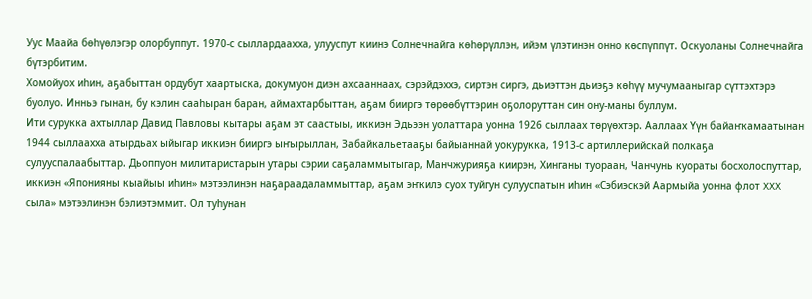Уус Маайа бөһүөлэгэр олорбуппут. 1970-с сыллардаахха, улууспут киинэ Солнечнайга көһөрүллэн, ийэм үлэтинэн онно көспүппүт. Оскуоланы Солнечнайга бүтэрбитим.
Хомойуох иһин, аҕабыттан ордубут хаартыска, докумуон диэн ахсааннаах, сэрэйдэххэ, сиртэн сиргэ, дьиэттэн дьиэҕэ көһүү мучумааныгар сүттэхтэрэ буолуо. Инньэ гынан, бу кэлин сааһыран баран, аймахтарбыттан, аҕам бииргэ төрөөбүттэрин оҕолоруттан син ону-маны буллум.
Ити сурукка ахтыллар Давид Павловы кытары аҕам эт саастыы, иккиэн Эдьээн уолаттара уонна 1926 сыллаах төрүөхтэр. Ааллаах Үүн байаҥкамаатынан 1944 сыллаахха атырдьах ыйыгар иккиэн бииргэ ыҥырыллан, Забайкальетааҕы байыаннай уокурукка, 1913-с артиллерийскай полкаҕа сулууспалаабыттар. Дьоппуон милитаристарын утары сэрии саҕаламмытыгар, Манчжурияҕа киирэн, Хинганы туораан, Чанчунь куораты босхолоспуттар, иккиэн «Японияны кыайыы иһин» мэтээлинэн наҕараадаламмыттар, аҕам эҥкилэ суох туйгун сулууспатын иһин «Сэбиэскэй Аармыйа уонна флот XXX сыла» мэтээлинэн бэлиэтэммит. Ол туһунан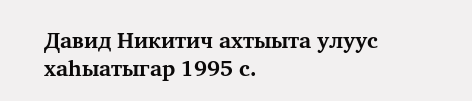Давид Никитич ахтыыта улуус хаһыатыгар 1995 с.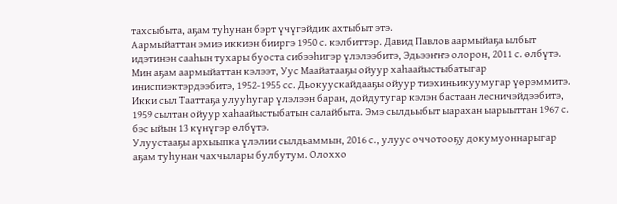тахсыбыта, аҕам туһунан бэрт үчүгэйдик ахтыбыт этэ.
Аармыйаттан эмиэ иккиэн бииргэ 1950 с. кэлбиттэр. Давид Павлов аармыйаҕа ылбыт идэтинэн сааһын тухары буоста сибээһигэр үлэлээбитэ, Эдьээҥҥэ олорон, 2011 с. өлбүтэ.
Мин аҕам аармыйаттан кэлээт, Уус Маайатааҕы ойуур хаһаайыстыбатыгар иниспиэктэрдээбитэ, 1952-1955 сс. Дьокуускайдааҕы ойуур тиэхиньикуумугар үөрэммитэ. Икки сыл Тааттаҕа улууһугар үлэлээн баран, дойдутугар кэлэн бастаан лесничэйдээбитэ, 1959 сылтан ойуур хаһаайыстыбатын салайбыта. Эмэ сылдьыбыт ыарахан ыарыыттан 1967 с. бэс ыйын 13 күнүгэр өлбүтэ.
Улуустааҕы архыыпка үлэлии сылдьаммын, 2016 с., улуус оччотооҕу докумуоннарыгар аҕам туһунан чахчылары булбутум. Олоххо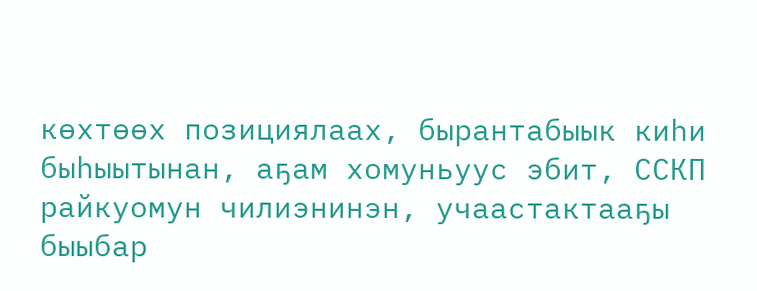көхтөөх позициялаах, бырантабыык киһи быһыытынан, аҕам хомуньуус эбит, ССКП райкуомун чилиэнинэн, учаастактааҕы быыбар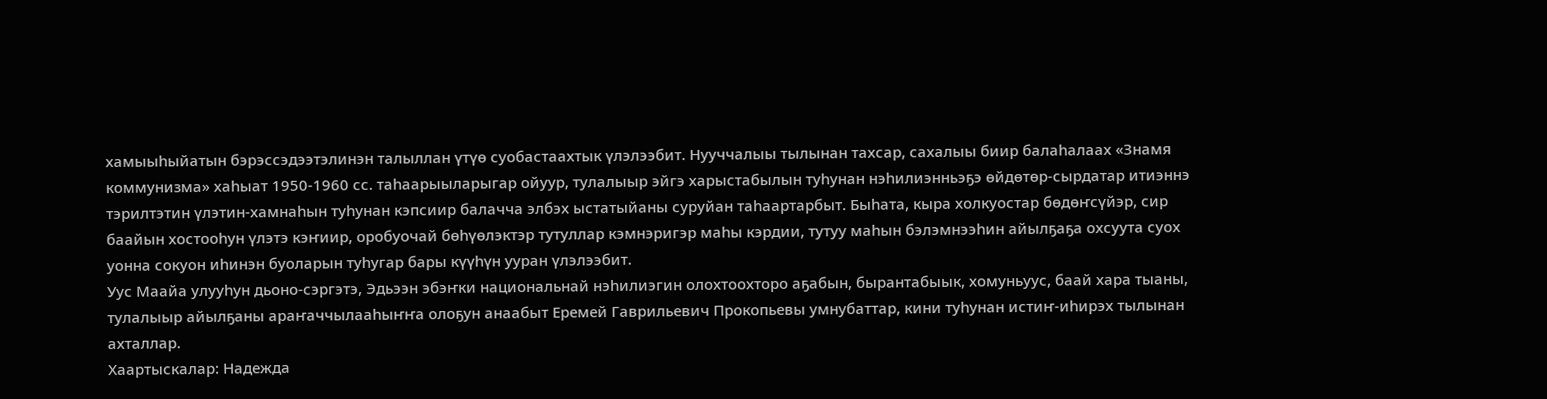хамыыһыйатын бэрэссэдээтэлинэн талыллан үтүө суобастаахтык үлэлээбит. Нууччалыы тылынан тахсар, сахалыы биир балаһалаах «Знамя коммунизма» хаһыат 1950-1960 сс. таһаарыыларыгар ойуур, тулалыыр эйгэ харыстабылын туһунан нэһилиэнньэҕэ өйдөтөр-сырдатар итиэннэ тэрилтэтин үлэтин-хамнаһын туһунан кэпсиир балачча элбэх ыстатыйаны суруйан таһаартарбыт. Быһата, кыра холкуостар бөдөҥсүйэр, сир баайын хостооһун үлэтэ кэҥиир, оробуочай бөһүөлэктэр тутуллар кэмнэригэр маһы кэрдии, тутуу маһын бэлэмнээһин айылҕаҕа охсуута суох уонна сокуон иһинэн буоларын туһугар бары күүһүн ууран үлэлээбит.
Уус Маайа улууһун дьоно-сэргэтэ, Эдьээн эбэҥки национальнай нэһилиэгин олохтоохторо аҕабын, бырантабыык, хомуньуус, баай хара тыаны, тулалыыр айылҕаны араҥаччылааһыҥҥа олоҕун анаабыт Еремей Гаврильевич Прокопьевы умнубаттар, кини туһунан истиҥ-иһирэх тылынан ахталлар.
Хаартыскалар: Надежда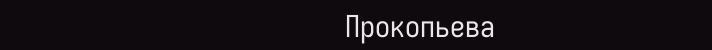Прокопьева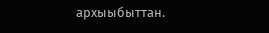архыыбыттан.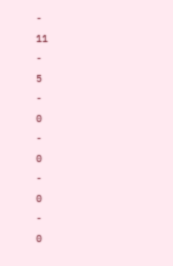-
11
-
5
-
0
-
0
-
0
-
0